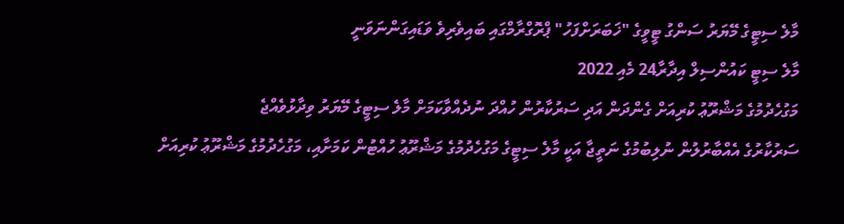މާލެ ސިޓީގެ މޭޔަރު ސަންގު ޓީވީގެ "ޚަބަރަށްފަހު" ޕްރޮގްރާމްގައި ބައިވެރިވެ ވަޑައިގަންނަވަނީ
މާލެ ސިޓީ ކައުންސިލް އިދާރާ24 މެއި 2022
މަގުހެދުމުގެ މަޝްރޫޢު ކުރިއަށް ގެންދަން އަދި ސަރުކާރުން ހުއްދަ ނުދެއްވާކަމަށް މާލެ ސިޓީގެ މޭޔަރު ވިދާޅުވެއްޖެ
ސަރުކާރުގެ އެއްބާރުލުން ނުލިބުމުގެ ނަތީޖާ އަކީ މާލެ ސިޓީގެ މަގުހެދުމުގެ މަޝްރޫޢު ހުއްޓުން ކަމަށާއި، މަގުހެދުމުގެ މަޝްރޫޢު ކުރިއަށް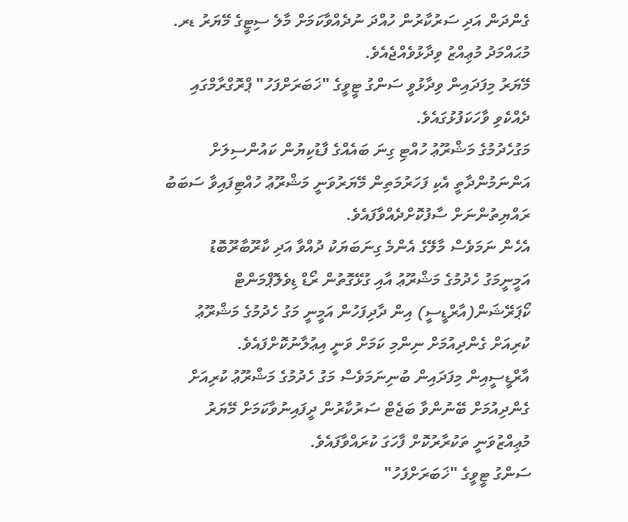ގެންދަން އަދި ސަރުކާރުން ހުއްދަ ނުދެއްވާކަމަށް މާލެ ސިޓީގެ މޭޔަރު ޑރ. މުޙައްމަދު މުޢިއްޒު ވިދާޅުވެއްޖެއެވެ.
މޭޔަރު މިފަދައިން ވިދާޅުވީ ސަންގު ޓީވީގެ "ޚަބަރަށްފަހު" ޕްރޮގްރާމްގައި ދެއްކެވި ވާހަކަފުޅުގައެވެ.
މަގުހެދުމުގެ މަޝްރޫޢު ހުއްޓި ގިނަ ބައެއްގެ ފާޑުކިޔުން ކައުންސިލަށް އަންނަމުންދާތީ އެކި ފަހަރުމަތިން މޭޔަރުވަނީ މަޝްރޫޢު ހުއްޓިފައިވާ ސަބަބު ރައްޔިތުންނަށް ސާފުކޮށްދެއްވާފައެވެ.
އެހެން ނަމަވެސް މާލޭގެ އެންމެ ގިނަބަޔަކު ދުއްވާ އަދި ކާރޫބާރޫބޮޑު އަމީނީމަގު ހެދުމުގެ މަޝްރޫޢު އާއި ގުޅޭގޮތުން ރޯޑް ޑިވެލޮޕްމަންޓް ކޯޕަރޭޝަން(އާރްޑީސީ) އިން ދާދިފަހުން އަމީނީ މަގު ހެދުމުގެ މަޝްރޫޢު ކުރިއަށް ގެންދިއުމަށް ނިންމި ކަމަށް ވަނީ އިޢުލާނުކޮށްފައެވެ.
އާރްޑީސީއިން މިފަދައިން ބުނިނަމަވެސް މަގު ހެދުމުގެ މަޝްރޫޢު ކުރިއަށް ގެންދިއުމަށް ބޭނުންވާ ބަޖެޓް ސަރުކާރުން ދީފައިނުވާކަމަށް މޭޔަރު މުޢިއްޒުވަނީ ތަކުރާރުކޮށް ފާހަގަ ކުރައްވާފައެވެ.
ސަންގު ޓީވީގެ "ޚަބަރަށްފަހު"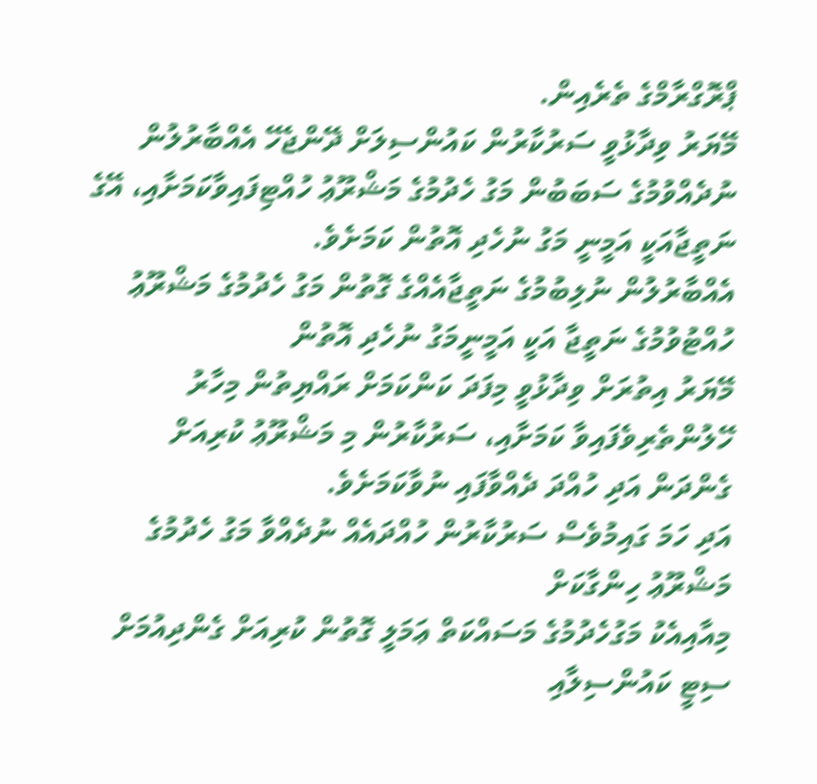ޕްރޮގްރާމްގެ ތެރެއިން.
މޭޔަރު ވިދާޅުވީ ސަރުކާރުން ކައުންސިލަށް ދޭންޖެހޭ އެއްބާރުލުން ނުދެއްވުމުގެ ސަބަބުން މަގު ހެދުމުގެ މަޝްރޫޢު ހުއްޓިފައިވާކަމަށާއި، އޭގެ ނަތީޖާއަކީ އަމީނީ މަގު ނުހެދި އޮތުން ކަމަށެވެ.
އެއްބާރުލުން ނުލިބުމުގެ ނަތީޖާއެއްގެ ގޮތުން މަގު ހެދުމުގެ މަޝްރޫޢު ހުއްޓުވުމުގެ ނަތީޖާ އަކީ އަމީނީމަގު ނުހެދި އޮތުން
މޭޔަރު އިތުރަށް ވިދާޅުވީ މިފަދަ ކަންކަމަށް ރައްޔިތުން މިހާރު ހޭލުންތެރިވެފައިވާ ކަމަށާއި، ސަރުކާރުން މި މަޝްރޫޢު ކުރިއަށް ގެންދަން އަދި ހުއްދަ ދެއްވާފައި ނުވާކަމަށެވެ.
އަދި ހަމަ ގައިމުވެސް ސަރުކާރުން ހުއްދައެއް ނުދެއްވާ މަގު ހެދުމުގެ މަޝްރޫޢު ހިންގާކަށް
މިއާއިއެކު މަގުހެދުމުގެ މަސައްކަތް ޢަމަލީ ގޮތުން ކުރިއަށް ގެންދިއުމަށް ސިޓީ ކައުންސިލާއި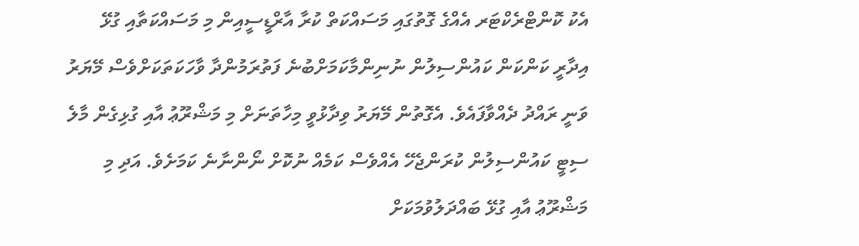އެކު ކޮންޓްރެކްޓަރ އެއްގެ ގޮތުގައި މަސައްކަތް ކުރާ އާރްޑީސީއިން މި މަސައްކަތާއި ގުޅޭ އިދާރީ ކަންކަން ކައުންސިލުން ނުނިންމާކަމަށްބުނެ ފަތުރަމުންދާ ވާހަކަތަކަށްވެސް މޭޔަރު ވަނީ ރައްދު ދެއްވާފައެވެ. އެގޮތުން މޭޔަރު ވިދާޅުވީ މިހާތަނަށް މި މަޝްރޫޢު އާއި ގުޅިގެން މާލެ ސިޓީ ކައުންސިލުން ކުރަންޖެހޭ އެއްވެސް ކަމެއް ނުކޮށް ނޯންނާނެ ކަމަށެވެ. އަދި މި މަޝްރޫޢު އާއި ގުޅޭ ބައްދަލުވުމަކަށް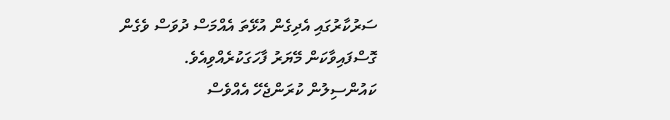ސަރުކާރުގައި އެދިގެން އުޅޭތަ އެއްމަސް ދުވަސް ވެގެން ގޮސްފައިވާކަން މޭޔަރު ފާހަގަކުރެއްވިއެވެ.
ކައުންސިލުން ކުރަންޖެހޭ އެއްވެސް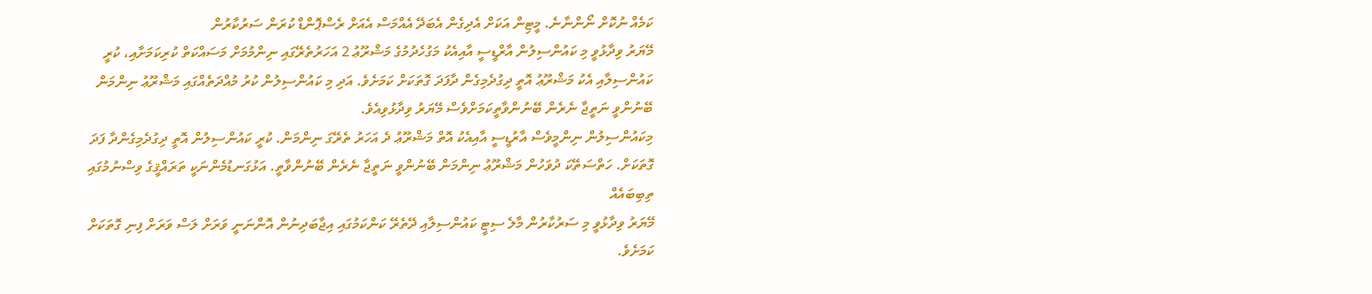ކަމެއް ނުކޮށް ނޯންނާނެ. މީޓިން އަކަށް އެދިގެން އެބަދޭ އެއްމަސް އެއަށް ރެސްޕޮންޑް ކުރަން ސަރުކާރުން
މޭޔަރު ވިދާޅުވީ މި ކައުންސިލުން އާރްޑީސީ އާއިއެކު މަގުހެދުމުގެ މަޝްރޫޢު 2 އަހަރުތެރޭގައި ނިންމުމަށް މަސައްކަތް ކުރިކަމަށާއި، ކުރީ ކައުންސިލާއި އެކު މަޝްރޫޢު އޮތީ ދިގުދެމިގެން ދާފަދަ ގޮތަކަށް ކަމަށެވެ. އަދި މި ކައުންސިލުން ކުރު މުއްދަތެއްގައި މަޝްރޫޢު ނިންމަން ބޭނުންވީ ނަތީޖާ ނެރެން ބޭނުންވާތީކަމަށްވެސް މޭޔަރު ވިދާޅުވިއެވެ.
މިކައުންސިލުން ނިންމީވެސް އާރުޑީސީ އާއިއެކު އޮތް މަޝްރޫޢު ދެ އަހަރު ތެރޭގަ ނިންމަން. ކުރީ ކައުންސިލުން އޮތީ ދިގުދެމިގެންދާ ފަދަ ގޮތަކަށް. ހަތްސަތޭކަ ދުވަހުން މަޝްރޫޢު ނިންމަން ބޭނުންވީ ނަތީޖާ ނެރެން ބޭނުންވާތީ. އަޅުގަނޑުމެންނަކީ ތަރައްޤީގެ ވިސްނުމުގައި ތިބިބައެއް
މޭޔަރު ވިދާޅުވީ މި ސަރުކާރުން މާލެ ސިޓީ ކައުންސިލާއި ދޭތެރޭ ކަންކަމުގައި އިޖާބަދިނުން އޮންނަނީ ވަރަށް ލަސް ވަރަށް ފިނި ގޮތަކަށް ކަމަށެވެ.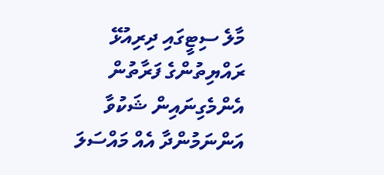މާލެ ސިޓީގައި ދިރިއުޅޭ ރައްޔިތުންގެ ފަރާތުން އެންމެގިނައިން ޝަކުވާ އަންނަމުންދާ އެއް މައްސަލަ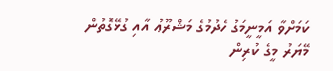ކަމަށްވާ އަމީނީމަގު ހެދުމުގެ މަޝްރޫޢު އާއި ގުޅޭގޮތުން މޭޔަރު މީގެ ކުރިން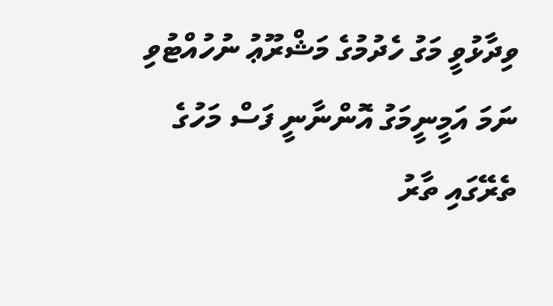ވިދާޅުވީ މަގު ހެދުމުގެ މަޝްރޫޢު ނުހުއްޓުވި ނަމަ އަމީނީމަގު އޮންނާނީ ފަސް މަހުގެ ތެރޭގައި ތާރު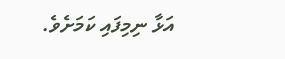އަޅާ ނިމިފައި ކަމަށެވެ.